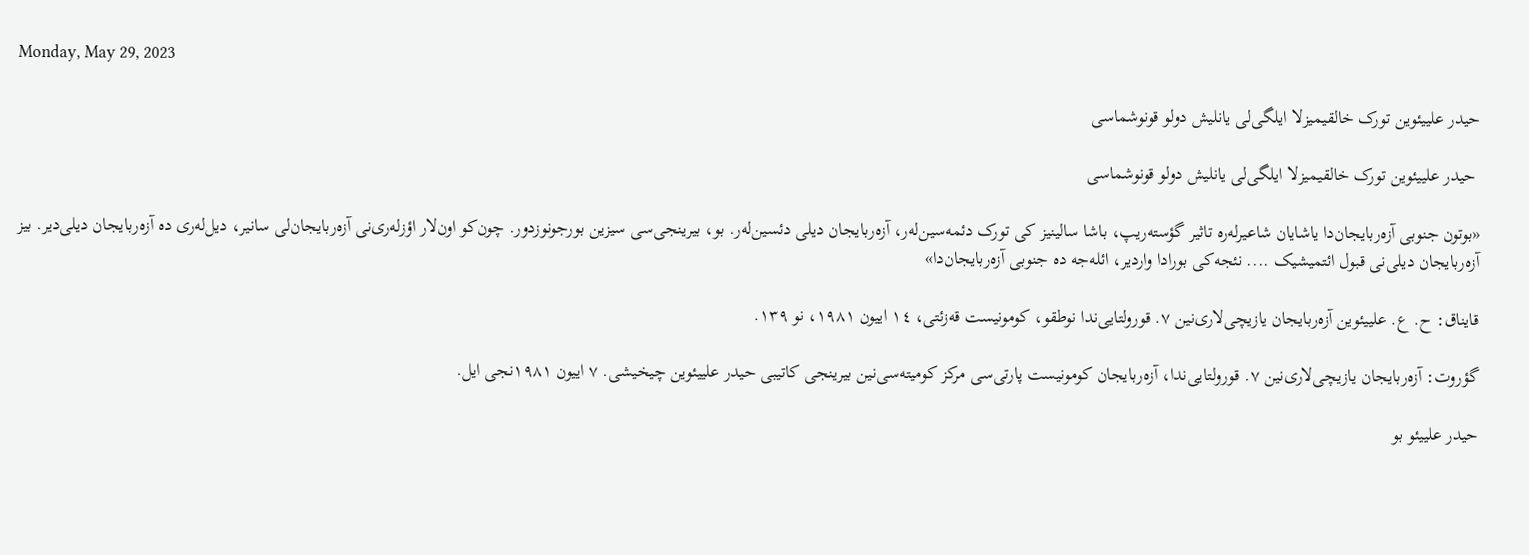Monday, May 29, 2023

حیدر علییئوین تورک خالقیمیزلا ایلگی‌لی یانلیش دولو قونوشماسی

 حیدر علییئوین تورک خالقیمیزلا ایلگی‌لی یانلیش دولو قونوشماسی

«بوتون جنوبی آزه‌ربایجان‌دا یاشایان شاعیرله‌ره ‌تاثیر گؤسته‌ریپ، باشا سالینیز کی تورک دئمه‌سین‌له‌ر، آزه‌ربایجان دیلی دئسین‌له‌ر. بو، بیرینجی‌سی سیزین بورجونوزدور. چون‌کو اون‌لار اؤزله‌ری‌نی آزه‌ربایجان‌لی سانیر، دیل‌له‌ری ده ‌آزه‌ربایجان دیلی‌دیر. بیز آزه‌ربایجان دیلی‌نی قبول ائتمیشیک .... نئجه‌کی بورادا واردیر، ائله‌جه ‌ده‌ جنوبی آزه‌ربایجان‌دا»

قایناق: ح. ع. علییئوین آزه‌ربایجان یازیچی‌لاری‌نین ٧. قورولتایی‌ندا نوطقو، کومونیست قه‌زئتی، ١٤ اییون ١٩٨١، نو ١٣٩.

گؤروت: آزه‌ربایجان یازیچی‌لاری‌نین ٧. قورولتایی‌ندا، آزه‌ربایجان کومونیست پارتی‌سی مرکز کومیته‌سی‌نین بیرینجی کاتیبی حیدر علییئوین چیخیشی. ٧ اییون ١٩٨١نجی ایل.

حیدر علییئو بو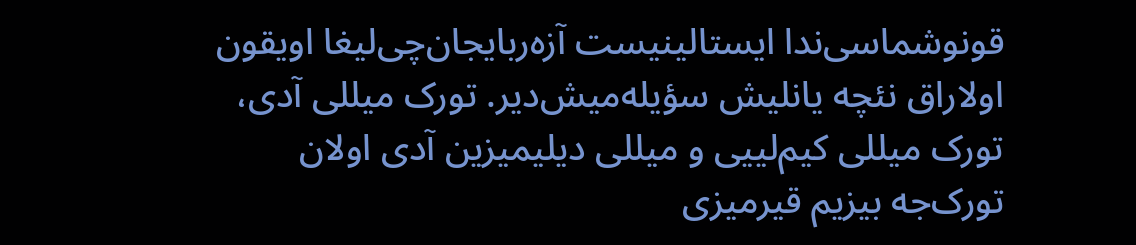قونوشماسی‌ندا ایستالینیست آزه‌ربایجان‌چی‌لیغا اویقون اولاراق نئچه ‌یانلیش سؤیله‌میش‌دیر. تورک میللی آدی، تورک میللی کیم‌لییی و میللی دیلیمیزین آدی اولان تورک‌جه ‌بیزیم قیرمیزی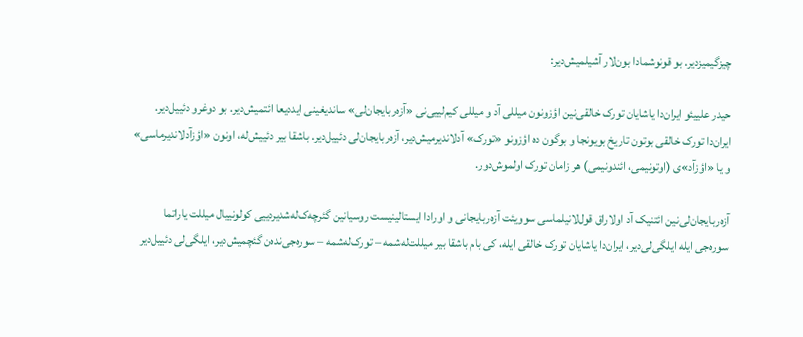چیزگیمیزدیر. بو قونوشمادا بون‌لار آشیلمیش‌دیر:

حیدر علییئو ایران‌دا یاشایان تورک خالقی‌نین اؤزونون میللی آد و میللی کیم‌لییی‌نی «آزه‌ربایجان‌لی» ساندیغینی ایددیعا ائتمیش‌دیر. بو دوغرو دئییل‌دیر. ایران‌دا تورک خالقی بوتون تاریخ بویونجا و بوگون ده ‌اؤزونو «تورک» آدلاندیرمیش‌دیر، آزه‌ربایجان‌لی دئییل‌دیر. باشقا بیر دئییش‌له، اونون «اؤزآدلاندیرماسی» و یا «اؤزآد»ی (اوتونیمی، ائندونیمی) هر زامان تورک اولموش‌دور.

آزه‌ربایجان‌لی‌نین ائتنیک آد اولاراق قول‌لانیلماسی سوویئت آزه‌ربایجانی و اورادا ایستالینیست روسیانین گئرچه‌ک‌له‌شدیردییی کولونییال میللت یاراتما سوره‌جی ایله‌ ایلگی‌لی‌دیر، ایران‌دا یاشایان تورک خالقی ایله، کی بام باشقا بیر میللت‌له‌شمه ‌– تورک‌له‌شمه ‌– سوره‌جی‌نده‌ن گئچمیش‌دیر، ایلگی‌لی دئییل‌دیر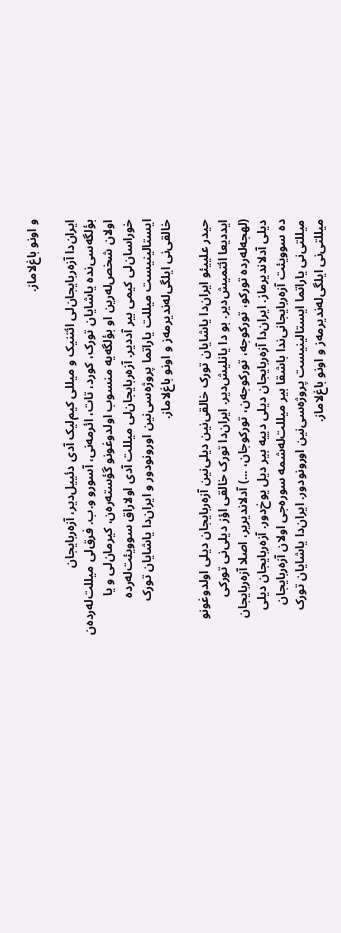و اونو باغ‌لاماز.

ایران‌دا آزه‌ربایجان‌لی ائتنیک و میللی کیم‌لیک آدی دئییل‌دیر، آزه‌ربایجان بؤلگه‌سی‌نده ‌یاشایان تورک، کورد، تات، ائرمه‌نی، آسورو و.ب. فرق‌لی میللت‌له‌رده‌ن اولان شخص‌له‌رین او بؤلگه‌یه‌ ‌منسوب اولدوغونو گؤسته‌ره‌ن، کیرمان‌لی و یا خوراسان‌لی کیمی بیر آددیر. آزه‌ربایجان‌لی میللت آدی اولاراق سوویئت‌له‌رده‌ ایستالینیست میللت یاراتما پروژه‌سی‌نین اورونودور و ایران‌دا یاشایان تورک خالقی‌نی ایلگی‌له‌ندیرمه‌ز و اونو باغ‌لاماز.

حیدر علییئو ایران‌دا یاشایان تورک خالقی‌نین دیلی‌نین آزه‌ربایجان دیلی اولدوغونو ایددیعا ائتمیش‌دیر. بو دا یانلیش‌دیر. ایران‌دا تورک خالقی اؤز دیلی‌نی تورکی (لهجه‌له‌رده ‌تورکو، تورکوجه، تورکوجه‌ن، تورکوجان، ...) آدلاندیریر، اصلا آزه‌ربایجان دیلی آدلاندیرماز. ایران‌دا آزه‌ربایجان دیلی دییه ‌بیر دیل یوخ‌دور. آزه‌ربایجان دیلی ده ‌سوویئت آزه‌ربایجانی‌ندا باشقا بیر میللت‌له‌شمه ‌سوره‌جی اولان آزه‌ربایجان میللتی‌نی یاراتما ایستالینیست پروژه‌سی‌نین اورونودور. ایران‌دا یاشایان تورک میللتی‌نی ایلگی‌له‌ندیرمه‌ز و اونو باغ‌لاماز.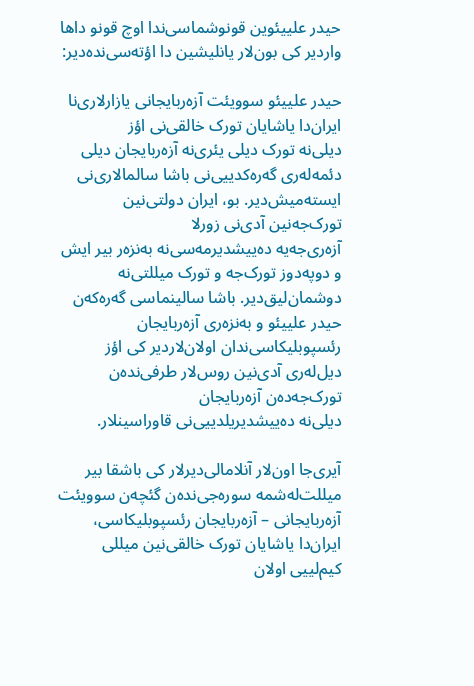حیدر علییئوین قونوشماسی‌ندا اوچ قونو داها واردیر کی بون‌لار یانلیشین دا اؤته‌سی‌نده‌دیر:

حیدر علییئو سوویئت آزه‌ربایجانی یازارلاری‌نا ایران‌دا یاشایان تورک خالقی‌نی اؤز دیلی‌نه ‌تورک دیلی یئری‌نه‌ آزه‌ربایجان دیلی دئمه‌له‌ری گه‌ره‌کدییی‌نی باشا سالمالاری‌نی ایسته‌میش‌دیر. بو، ایران دولتی‌نین تورک‌جه‌نین آدی‌نی زورلا آزه‌ری‌جه‌یه ‌ده‌ییشدیرمه‌سی‌نه ‌به‌نزه‌ر بیر ایش و دوپه‌دوز تورک‌جه‌ و تورک میللتی‌نه‌ دوشمان‌لیق‌دیر. باشا سالینماسی گه‌ره‌که‌ن حیدر علییئو و به‌نزه‌ری آزه‌ربایجان رئسپوبلیکاسی‌ندان اولان‌لاردیر کی اؤز دیل‌له‌ری‌ آدی‌نین روس‌لار طرفی‌نده‌ن تورک‌جه‌ده‌ن آزه‌ربایجان دیلی‌نه ‌ده‌ییشدیریلدییی‌نی قاوراسینلار.

آیری‌جا اون‌لار آنلامالی‌دیرلار کی باشقا بیر میللت‌له‌شمه ‌سوره‌جی‌نده‌ن گئچه‌ن سوویئت آزه‌ربایجانی – آزه‌ربایجان رئسپوبلیکاسی، ایران‌دا یاشایان تورک خالقی‌نین میللی کیم‌لییی اولان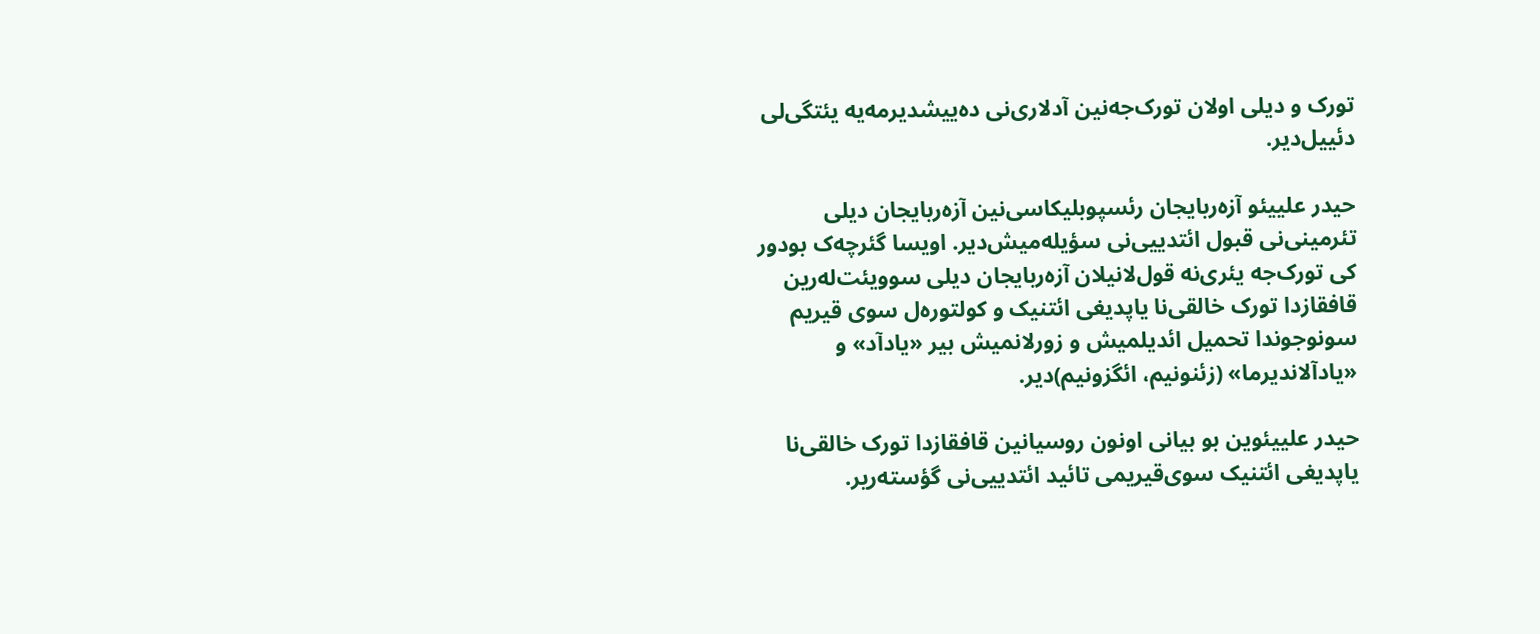تورک و دیلی اولان تورک‌جه‌نین آدلاری‌نی ده‌ییشدیرمه‌یه ‌یئتگی‌لی دئییل‌دیر.

حیدر علییئو آزه‌ربایجان رئسپوبلیکاسی‌نین آزه‌ربایجان دیلی تئرمینی‌نی قبول ائتدییی‌نی سؤیله‌میش‌دیر. اویسا گئرچه‌ک بودور کی تورک‌جه ‌یئری‌نه قول‌لانیلان ‌آزه‌ربایجان دیلی سوویئت‌له‌رین قافقازدا تورک خالقی‌نا یاپدیغی ائتنیک و کولتوره‌ل سوی قیریم سونوجوندا تحمیل ائدیلمیش و زورلانمیش بیر «یادآد» و «یادآلاندیرما» (زئنونیم، ائگزونیم)دیر.

حیدر علییئوین بو بیانی اونون روسیانین قافقازدا تورک خالقی‌نا یاپدیغی ائتنیک سوی‌قیریمی تائید ائتدییی‌نی گؤسته‌ریر.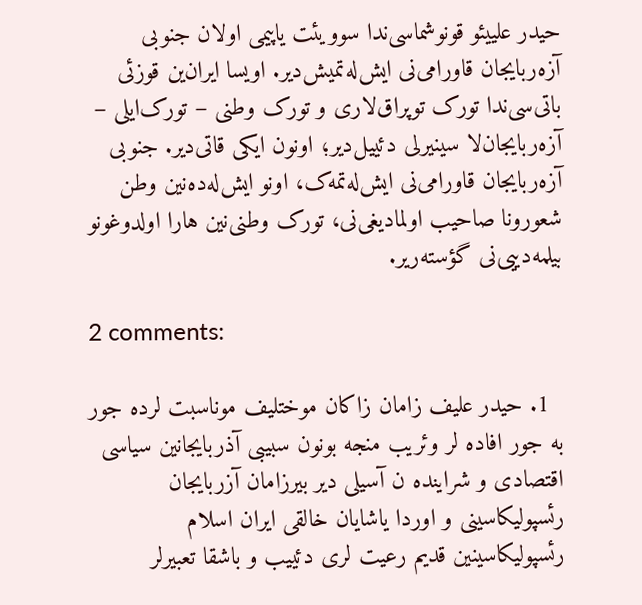حیدر علییئو قونوشماسی‌ندا سوویئت یاپیمی اولان جنوبی آزه‌ربایجان قاورامی‌نی ایش‌له‌تمیش‌دیر. اویسا ایران‌ین قوزئی باتی‌سی‌ندا تورک توپراق‌لاری و تورک وطنی – تورک‌ایلی – آزه‌ربایجان‌لا سینیرلی دئییل‌دیر؛ اونون ایکی قاتی‌دیر. جنوبی آزه‌ربایجان قاورامی‌نی ایش‌له‌تمه‌ک، اونو ایش‌له‌ده‌نین وطن شعورونا صاحیب اولمادیغی‌نی، تورک وطنی‌نین هارا اولدوغونو بیلمه‌دییی‌نی گؤسته‌ریر.

2 comments:

  1. حیدر علیف زامان زاکان موختلیف موناسبت لرده جور به جور افاده لر وئریب منجه بونون سبیبی آذربایجانین سیاسی اقتصادی و شراینده ن آسیلی دیر بیرزامان آزربایجان رئسپولیکاسینی و اوردا یاشایان خالقی ایران اسلام رئسپولیکاسینین قدیم رعیت لری دئییب و باشقا تعبیرلر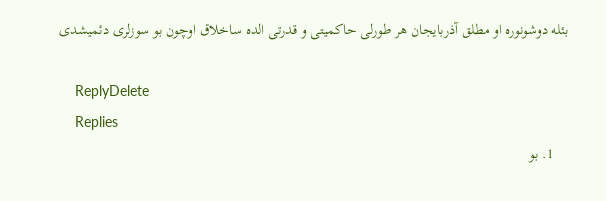بئله دوشونوره او مطلق آذربایجان هر طورلی حاکمیتی و قدرتی الده ساخلاق اوچون بو سوزلری دئمیشدی

    ReplyDelete
    Replies
    1. بو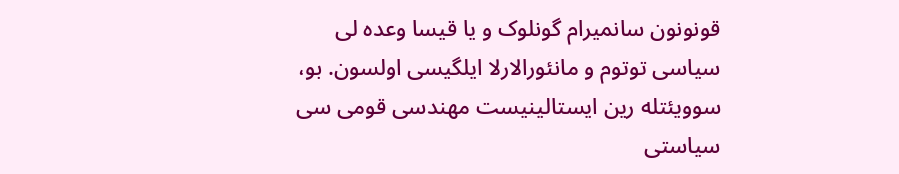قونونون سانمیرام گونلوک و یا قیسا وعده لی سیاسی توتوم و مانئورالارلا ایلگیسی اولسون. بو، سوویئتله رین ایستالینیست مهندسی قومی سی سیاستی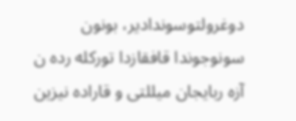دوغرولتوسوندادیر، بونون سونوجوندا قافقازدا تورکله رده ن آزه ربایجان میللتی و قاراده نیزین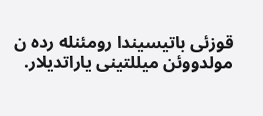قوزئی باتیسیندا رومئنله رده ن مولدووئن میللتینی یاراتدیلار.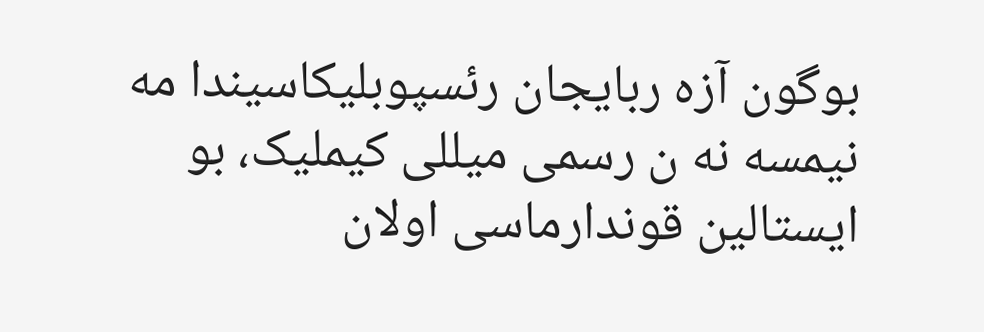بوگون آزه ربایجان رئسپوبلیکاسیندا مه نیمسه نه ن رسمی میللی کیملیک، بو ایستالین قوندارماسی اولان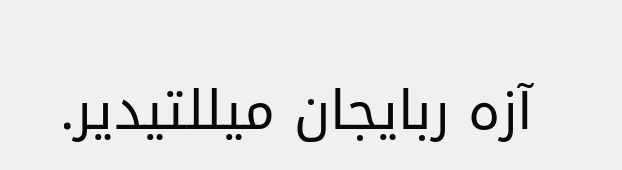آزه ربایجان میللتیدیر.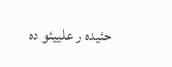حئیده ر علییئو ده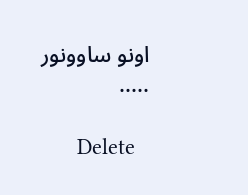اونو ساوونور .....

      Delete